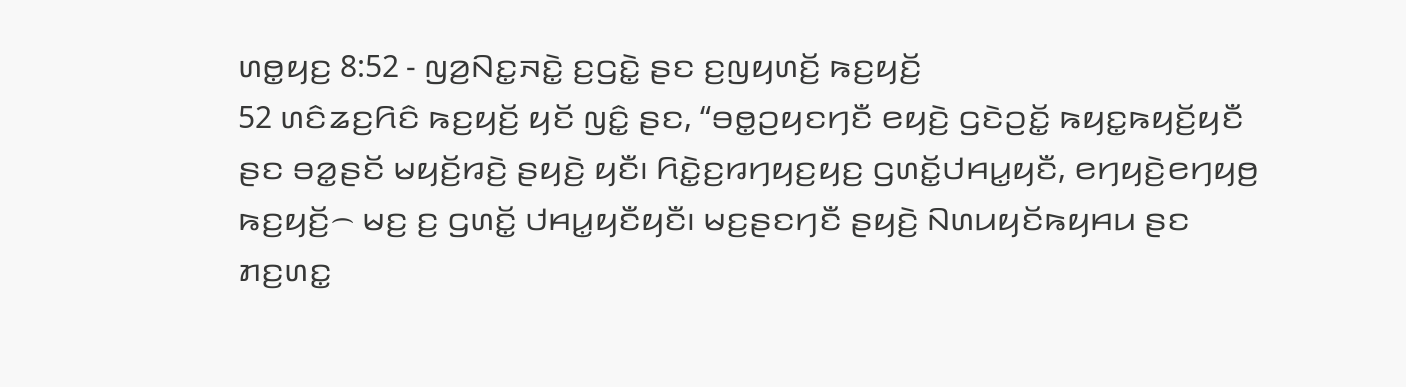ꤛꤥ꤭ꤟꤢ꤬ 8:52 - ꤜꤤ꤬ꤡꤢ꤭ꤏꤢꤧ꤭ ꤢ꤬ꤞꤢꤧ꤭ ꤔꤢ ꤢ꤬ꤜꤟꤛꤢꤩ꤬ ꤒꤢ꤬ꤟꤢꤩ꤬
52 ꤛꤢꤨꤘꤢ꤬ꤖꤢꤨ ꤒꤢ꤬ꤟꤢꤩ꤬ ꤟꤢꤩ ꤜꤢꤨ꤭ ꤔꤢ, “ꤋꤥ꤭ꤑꤟꤢꤚꤢꤪ ꤕꤟꤢꤧ꤬ ꤞꤢꤧꤑꤢꤩ꤭ ꤒꤟꤢ꤭ꤒꤟꤢꤩ꤬ꤟꤢꤪ ꤔꤢ ꤋꤤ꤭ꤔꤢꤩ ꤗꤟꤢꤩ꤬ꤙꤢꤧ꤬ ꤔꤟꤢꤧ꤬ ꤟꤢꤪ꤯ ꤖꤢꤧ꤭ꤢ꤬ꤙꤚꤟꤢ꤬ꤟꤢ꤬ ꤞꤛꤢꤩ꤭ꤓꤌꤣ꤭ꤟꤢꤪ, ꤕꤚꤟꤢꤧ꤬ꤕꤚꤟꤥ꤬ ꤒꤢ꤬ꤟꤢꤩ꤬꤮ ꤗꤢ꤬ ꤢ꤬ ꤞꤛꤢꤩ꤭ ꤓꤌꤣ꤭ꤟꤢꤪꤟꤢꤪ꤯ ꤗꤢ꤬ꤔꤢꤚꤢꤪ ꤔꤟꤢꤧ꤬ ꤡꤛꤣꤟꤢꤩꤒꤟꤌꤣ ꤔꤢ ꤊꤢ꤬ꤛꤢ꤭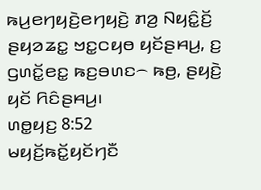ꤒꤣ꤬ꤕꤚꤟꤢꤧ꤬ꤕꤚꤟꤢꤧ꤬ ꤊꤤ꤬ ꤡꤟꤢꤨ꤭ꤢꤩ꤬ ꤔꤟꤤꤘꤢ꤭ ꤠꤢ꤭ꤍꤟꤥ ꤟꤢꤩꤔꤌꤣ꤬, ꤢ꤬ ꤞꤛꤢꤩ꤭ꤕꤢ꤭ ꤒꤢ꤬ꤋꤛꤢ꤮ ꤒꤥ꤬, ꤔꤟꤢꤧ꤬ ꤟꤢꤩ ꤖꤢꤨꤔꤌꤣ꤬꤯
ꤛꤥ꤭ꤟꤢ꤬ 8:52
ꤗꤟꤢꤩ꤬ꤒꤢꤩ꤭ꤟꤢꤩꤚꤢꤪ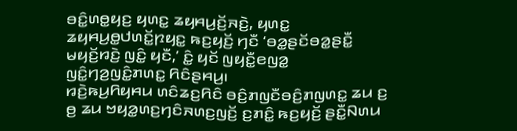ꤋꤢꤨ꤭ꤛꤥ꤭ꤟꤢ꤬ ꤟꤛꤢ꤭ ꤘꤟꤌꤣ꤬ꤢꤩ꤬ꤏꤢꤧ꤬, ꤟꤛꤢ꤭ ꤘꤟꤌꤣ꤬ꤥ꤭ꤓꤛꤢꤩ꤭ꤐꤟꤢ꤭ ꤒꤢ꤬ꤟꤢꤩ꤬ ꤚꤢꤪ ‘ꤋꤤ꤭ꤔꤢꤩꤋꤤ꤭ꤔꤢꤪ꤭ ꤗꤟꤢꤩ꤬ꤙꤢꤧ꤬ ꤜꤢꤨ꤭ ꤟꤢꤪ,’ ꤢꤨ꤭ ꤟꤢꤩ ꤜꤟꤢꤪ꤭ꤕꤜꤤ꤭ ꤜꤢꤨ꤭ꤚꤤ꤬ꤜꤢꤨ꤭ꤊꤛꤢ꤭ ꤖꤢꤨꤔꤌꤣ꤬꤯
ꤙꤢꤧ꤬ꤒꤣ꤬ꤖꤟꤌꤣ ꤛꤢꤨꤘꤢ꤬ꤖꤢꤨ ꤋꤢꤨ꤬ꤊꤜꤢꤪꤋꤢꤨ꤬ꤊꤜꤛꤢ꤭ ꤘꤣ ꤢ꤬ ꤥ꤬ ꤘꤣ ꤠꤟꤤ꤭ꤛꤢ꤬ꤚꤢꤨꤏꤛꤢ꤬ꤜꤢꤩ꤬ ꤢ꤬ꤊꤢꤨ꤭ ꤒꤢ꤬ꤟꤢꤩ꤬ ꤔꤢꤪ꤭ꤡꤛꤣ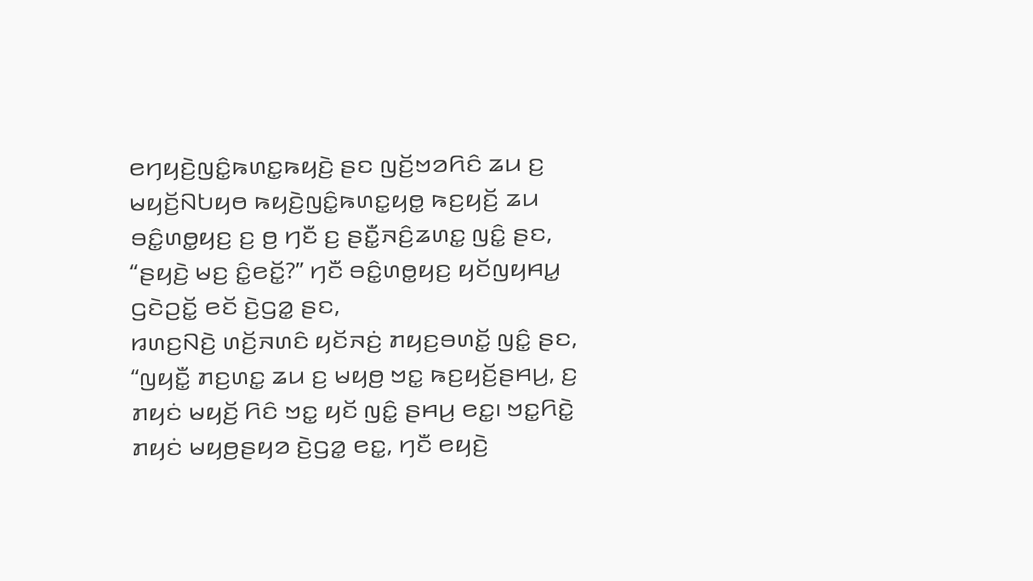ꤕꤚꤟꤢꤧ꤬ꤜꤢꤨ꤭ꤒꤛꤢ꤭ꤒꤟꤢꤧ꤬ ꤔꤢ ꤜꤢꤩ꤬ꤠꤤꤖꤢꤨ ꤘꤣ ꤢ꤬ ꤗꤟꤢꤩ꤬ꤡꤝꤟꤥ ꤒꤟꤢꤧ꤬ꤜꤢꤨ꤭ꤒꤛꤢ꤭ꤟꤥ꤭ ꤒꤢ꤬ꤟꤢꤩ꤬ ꤘꤣ ꤋꤢꤨ꤭ꤛꤥ꤭ꤟꤢ꤬ ꤢ꤬ ꤥ꤬ ꤚꤢꤪ ꤢ꤬ ꤔꤢꤪ꤭ꤏꤢꤨ꤬ꤘꤛꤢ꤭ ꤜꤢꤨ꤭ ꤔꤢ, “ꤔꤟꤢꤧ꤬ ꤗꤢ꤬ ꤢꤨ꤭ꤕꤢꤩ꤭?” ꤚꤢꤪ ꤋꤢꤨ꤭ꤛꤥ꤭ꤟꤢ꤬ ꤟꤢꤩꤜꤟꤌꤣ꤭ ꤞꤢꤧꤑꤢꤩ꤭ ꤕꤢꤩ ꤢꤧ꤬ꤞꤤ꤭ ꤔꤢ,
ꤙꤛꤢ꤬ꤡꤢꤧ꤬ ꤛꤢꤩ꤬ꤏꤛꤢꤨ ꤟꤢꤩꤏꤢꤦ꤬ ꤊꤟꤢ꤬ꤋꤛꤢꤩ꤭ ꤜꤢꤨ꤭ ꤔꤢ, “ꤜꤟꤢꤪ꤭ ꤊꤢ꤬ꤛꤢ꤭ ꤘꤣ ꤢ꤬ ꤗꤟꤥ꤬ ꤠꤢ꤭ ꤒꤢ꤬ꤟꤢꤩ꤬ꤔꤌꤣ꤬, ꤢ꤬ ꤊꤟꤢꤦ ꤗꤟꤢꤩ꤬ ꤖꤢꤨ ꤠꤢ꤭ ꤟꤢꤩ ꤜꤢꤨ꤭ ꤔꤌꤣ꤬ ꤕꤢ꤭꤯ ꤠꤢ꤭ꤖꤢꤧ꤭ ꤊꤟꤢꤦ ꤗꤟꤥ꤬ꤔꤟꤤ ꤢꤧ꤬ꤞꤤ꤭ ꤕꤢ꤭, ꤚꤢꤪ ꤕꤟꤢꤧ꤬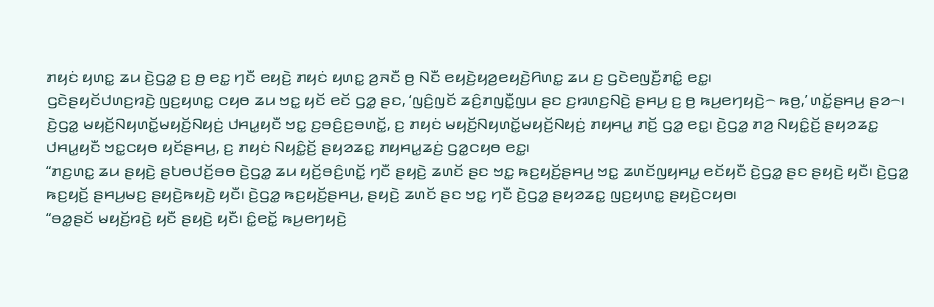ꤊꤟꤢꤦ ꤟꤛꤢ꤭ ꤘꤣ ꤢꤧ꤬ꤞꤤ꤭ ꤢ꤬ ꤥ꤬ ꤕꤢ꤭ ꤚꤢꤪ ꤕꤟꤢꤧ꤬ ꤊꤟꤢꤦ ꤟꤛꤢ꤭ ꤤ꤬ꤏꤢꤪ ꤥ꤬ ꤡꤢꤪ ꤕꤟꤢꤧ꤬ꤟꤤ꤬ꤕꤟꤢꤧ꤬ꤖꤛꤢ꤭ ꤘꤣ ꤢ꤬ ꤞꤢꤧꤕꤜꤢꤪ꤬ꤊꤢꤨ꤭ ꤕꤢ꤭꤯
ꤞꤢꤧꤔꤟꤢꤩꤓꤛꤢ꤬ꤙꤢꤧ꤬ ꤜꤢ꤬ꤟꤛꤢ꤭ ꤍꤟꤥ ꤘꤣ ꤠꤢ꤭ ꤟꤢꤩ ꤕꤢꤩ ꤞꤤ꤭ ꤔꤢ, ‘ꤜꤢꤨ꤬ꤜꤢꤩ ꤘꤢꤨ꤬ꤊꤜꤢꤪ꤭ꤜꤣ ꤔꤢ ꤢ꤬ꤙꤛꤢ꤬ꤡꤢꤧ꤬ ꤔꤌꤣ꤬ ꤢ꤬ ꤥ꤬ ꤒꤣ꤬ꤕꤚꤟꤢꤧ꤬꤮ ꤒꤥ꤬,’ ꤛꤢꤩ꤭ꤔꤌꤣ꤬ ꤔꤤ꤮꤯ ꤢꤧ꤬ꤞꤤ꤭ ꤗꤟꤢꤩ꤬ꤡꤟꤛꤢꤩ꤭ꤗꤟꤢꤩ꤬ꤡꤟꤢꤦ꤬ ꤓꤌꤣ꤭ꤟꤢꤪ ꤠꤢ꤭ ꤢ꤬ꤋꤢꤨ꤬ꤢ꤬ꤋꤛꤢꤩ꤭, ꤢ꤬ ꤊꤟꤢꤦ ꤗꤟꤢꤩ꤬ꤡꤟꤛꤢꤩ꤭ꤗꤟꤢꤩ꤬ꤡꤟꤢꤦ꤬ ꤊꤟꤌꤣ꤭ ꤊꤢꤩ꤬ ꤞꤤ꤭ ꤕꤢ꤭꤯ ꤢꤧ꤬ꤞꤤ꤭ ꤊꤤ꤬ ꤡꤟꤢꤨ꤭ꤢꤩ꤬ ꤔꤟꤤꤘꤢ꤭ ꤓꤌꤣ꤭ꤟꤢꤪ ꤠꤢ꤭ꤍꤟꤥ ꤟꤢꤩꤔꤌꤣ꤬, ꤢ꤬ ꤊꤟꤢꤦ ꤡꤟꤢꤨ꤭ꤢꤩ꤬ ꤔꤟꤤꤘꤢ꤭ ꤊꤟꤌꤣ꤭ꤘꤢꤦ꤬ ꤞꤤ꤭ꤍꤟꤥ ꤕꤢ꤭꤯
“ꤊꤢ꤬ꤛꤢ꤭ ꤘꤣ ꤔꤟꤢꤧ꤬ ꤔꤝꤥꤓꤢꤩ꤬ꤋꤥ ꤢꤧ꤬ꤞꤤ꤭ ꤘꤣ ꤟꤢꤩ꤬ꤋꤢꤨ꤬ꤛꤢꤩ꤭ ꤚꤢꤪ ꤔꤟꤢꤧ꤬ ꤘꤛꤢꤩ ꤔꤢ ꤠꤢ꤭ ꤒꤢ꤬ꤟꤢꤩ꤬ꤔꤌꤣ꤬ ꤠꤢ꤭ ꤘꤛꤢꤩꤜꤟꤌꤣ꤭ ꤕꤢꤩꤟꤢꤪ ꤢꤧ꤬ꤞꤤ꤭ ꤔꤢ ꤔꤟꤢꤧ꤬ ꤟꤢꤪ꤯ ꤢꤧ꤬ꤞꤤ꤭ ꤒꤢ꤬ꤟꤢꤩ꤬ ꤔꤌꤣ꤬ꤗꤢ꤬ ꤔꤟꤢꤧ꤬ꤒꤟꤢꤧ꤬ ꤟꤢꤪ꤯ ꤢꤧ꤬ꤞꤤ꤭ ꤒꤢ꤬ꤟꤢꤩ꤬ꤔꤌꤣ꤬, ꤔꤟꤢꤧ꤬ ꤘꤛꤢꤩ ꤔꤢ ꤠꤢ꤭ ꤚꤢꤪ ꤢꤧ꤬ꤞꤤ꤭ ꤔꤟꤤꤘꤢ꤭ ꤜꤢ꤬ꤟꤛꤢ꤭ ꤔꤟꤢꤧ꤬ꤍꤟꤥ꤯
“ꤋꤤ꤭ꤔꤢꤩ ꤗꤟꤢꤩ꤬ꤙꤢꤧ꤬ ꤟꤢꤪ ꤔꤟꤢꤧ꤬ ꤟꤢꤪ꤯ ꤢꤨ꤭ꤕꤢꤩ꤭ ꤒꤣ꤬ꤕꤚꤟꤢꤧ꤬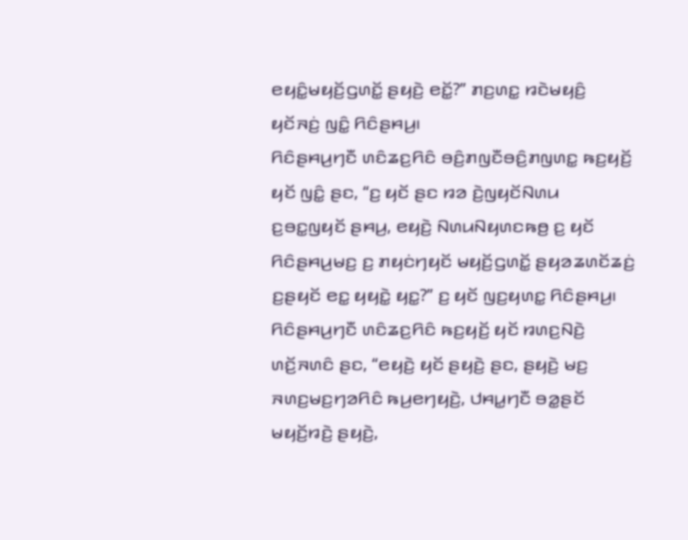ꤕꤟꤢꤨ꤭ꤗꤟꤢꤩ꤬ꤞꤛꤢꤩ꤭ ꤔꤟꤢꤧ꤬ ꤕꤢꤩ꤭?” ꤊꤢ꤬ꤛꤢ꤭ ꤙꤢꤧꤗꤟꤢꤨ꤬ ꤟꤢꤩꤏꤢꤦ꤬ ꤜꤢꤨ꤭ ꤖꤢꤨꤔꤌꤣ꤬꤯
ꤖꤢꤨꤔꤌꤣ꤬ꤚꤢꤪ ꤛꤢꤨꤘꤢ꤬ꤖꤢꤨ ꤋꤢꤨ꤬ꤊꤜꤢꤪꤋꤢꤨ꤬ꤊꤜꤛꤢ꤭ ꤒꤢ꤬ꤟꤢꤩ꤬ ꤟꤢꤩ ꤜꤢꤨ꤭ ꤔꤢ, “ꤢ꤬ ꤟꤢꤩ ꤔꤢ ꤙꤤ ꤢꤧ꤬ꤜꤟꤢꤩꤡꤛꤣ ꤢ꤬ꤋꤢ꤭ꤜꤟꤢꤩ ꤔꤌꤣ꤬, ꤕꤟꤢꤧ꤬ ꤡꤛꤣꤡꤟꤛꤢꤒꤥ꤬ ꤢ꤬ ꤟꤢꤩ ꤖꤢꤨꤔꤌꤣ꤬ꤗꤢ꤬ ꤢ꤬ ꤊꤟꤢꤦꤚꤟꤢꤩ ꤗꤟꤢꤩ꤬ꤞꤛꤢꤩ꤭ ꤔꤟꤤꤘꤛꤢꤩꤘꤢꤦ꤬ ꤢ꤬ꤔꤟꤢꤩ ꤕꤢ꤭ ꤟꤟꤢꤧ꤭ ꤟꤢ꤭?” ꤢ꤬ ꤟꤢꤩ ꤜꤢ꤬ꤟꤛꤢ꤭ ꤖꤢꤨꤔꤌꤣ꤬꤯
ꤖꤢꤨꤔꤌꤣ꤬ꤚꤢꤪ ꤛꤢꤨꤘꤢ꤬ꤖꤢꤨ ꤒꤢ꤬ꤟꤢꤩ꤬ ꤟꤢꤩ ꤙꤛꤢ꤬ꤡꤢꤧ꤬ ꤛꤢꤩ꤬ꤏꤛꤢꤨ ꤔꤢ, “ꤕꤟꤢꤧ꤬ ꤟꤢꤩ ꤔꤟꤢꤧ꤬ ꤔꤢ, ꤔꤟꤢꤧ꤬ ꤗꤢ꤬ ꤏꤛꤢ꤬ꤗꤢ꤬ꤚꤤꤖꤢꤨ ꤒꤣ꤬ꤕꤚꤟꤢꤧ꤬, ꤓꤌꤣ꤭ꤚꤢꤪ ꤋꤤ꤭ꤔꤢꤩ ꤗꤟꤢꤩ꤬ꤙꤢꤧ꤬ ꤔꤟꤢꤧ꤬,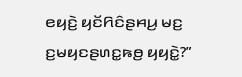ꤕꤟꤢꤧ꤬ ꤟꤢꤩꤖꤢꤨꤔꤌꤣ꤬ ꤗꤢ꤬ ꤢ꤬ꤗꤟꤢꤔꤛꤢ꤭ꤒꤥ꤬ ꤟꤟꤢꤧ꤭?”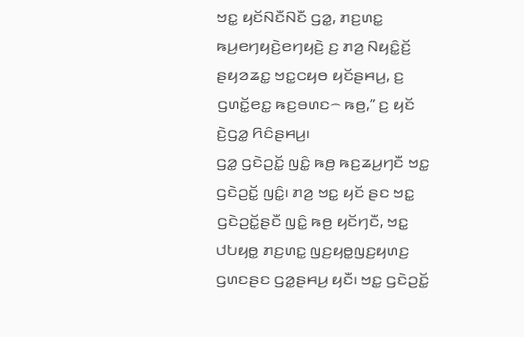ꤠꤢ꤭ ꤟꤢꤩꤡꤢꤪꤡꤢꤪ ꤞꤤ꤭, ꤊꤢ꤬ꤛꤢ꤭ ꤒꤣ꤬ꤕꤚꤟꤢꤧ꤬ꤕꤚꤟꤢꤧ꤬ ꤢ꤬ ꤊꤤ꤬ ꤡꤟꤢꤨ꤭ꤢꤩ꤬ ꤔꤟꤤꤘꤢ꤭ ꤠꤢ꤭ꤍꤟꤥ ꤟꤢꤩꤔꤌꤣ꤬, ꤢ꤬ ꤞꤛꤢꤩ꤭ꤕꤢ꤭ ꤒꤢ꤬ꤋꤛꤢ꤮ ꤒꤥ꤬,” ꤢ꤬ ꤟꤢꤩ ꤢꤧ꤬ꤞꤤ꤭ ꤖꤢꤨꤔꤌꤣ꤬꤯
ꤞꤤ꤭ ꤞꤢꤧꤑꤢꤩ꤭ ꤜꤢꤨ꤭ ꤒꤥ꤬ ꤒꤢ꤬ꤘꤣ꤬ꤚꤢꤪ ꤠꤢ꤭ ꤞꤢꤧꤑꤢꤩ꤭ ꤜꤢꤨ꤭꤯ ꤊꤤ꤬ ꤠꤢ꤭ ꤟꤢꤩ ꤔꤢ ꤠꤢ꤭ ꤞꤢꤧꤑꤢꤩ꤭ꤔꤢꤪ ꤜꤢꤨ꤭ ꤒꤥ꤬ ꤟꤢꤩꤚꤢꤪ, ꤠꤢ꤭ ꤓꤝꤟꤥ꤭ ꤊꤢ꤬ꤛꤢ꤭ ꤜꤢ꤬ꤟꤥ꤭ꤜꤢ꤬ꤟꤛꤢ꤬ ꤞꤛꤢꤔꤢ ꤞꤤ꤭ꤔꤌꤣ꤬ ꤟꤢꤪ꤯ ꤠꤢ꤭ ꤞꤢꤧꤑꤢꤩ꤭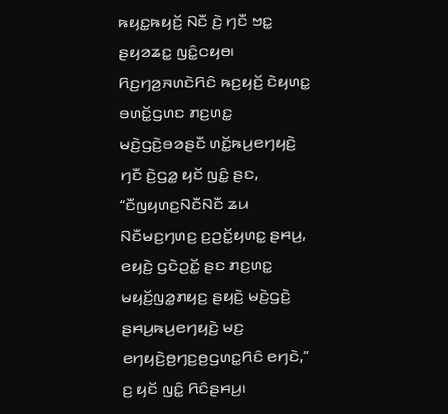ꤒꤟꤢ꤭ꤒꤟꤢꤩ꤬ ꤡꤢꤪ ꤢꤧ꤬ ꤚꤢꤪ ꤠꤢ꤭ ꤔꤟꤤꤘꤢ꤭ ꤜꤢꤨ꤭ꤍꤟꤥ꤯
ꤖꤢ꤬ꤚꤤ꤬ꤏꤛꤢꤧꤖꤢꤨ ꤒꤢ꤬ꤟꤢꤩ꤬ ꤢꤧꤟꤛꤢ꤭ ꤋꤛꤢꤩ꤭ꤞꤛꤢ ꤊꤢ꤬ꤛꤢ꤭ ꤗꤢꤧ꤬ꤞꤢꤧ꤬ꤋꤤꤔꤢꤪ ꤛꤢꤩ꤭ꤒꤣ꤬ꤕꤚꤟꤢꤧ꤬ ꤚꤢꤪ ꤢꤧ꤬ꤞꤤ꤭ ꤟꤢꤩ ꤜꤢꤨ꤭ ꤔꤢ, “ꤢꤪꤜꤟꤛꤢ꤬ꤡꤢꤪꤡꤢꤪ ꤘꤣ ꤡꤢꤪꤗꤢ꤬ꤚꤛꤢ꤬ ꤢ꤬ꤑꤢꤩ꤭ꤟꤛꤢ꤭ ꤔꤌꤣ꤬, ꤕꤟꤢꤧ꤬ ꤞꤢꤧꤑꤢꤩ꤭ ꤔꤢ ꤊꤢ꤬ꤛꤢ꤭ ꤗꤟꤢꤩ꤬ꤜꤤ꤭ꤊꤟꤢ꤬ ꤔꤟꤢꤧ꤬ ꤗꤢꤧ꤬ꤞꤢꤧ꤬ ꤔꤌꤣ꤬ꤒꤣ꤬ꤕꤚꤟꤢꤧ꤬ ꤗꤢ꤬ ꤕꤚꤟꤢꤧ꤬ꤥ꤬ꤚꤢ꤬ꤥ꤬ꤞꤛꤢ꤭ꤖꤢꤨ ꤕꤚꤢꤧ,” ꤢ꤬ ꤟꤢꤩ ꤜꤢꤨ꤭ ꤖꤢꤨꤔꤌꤣ꤬꤯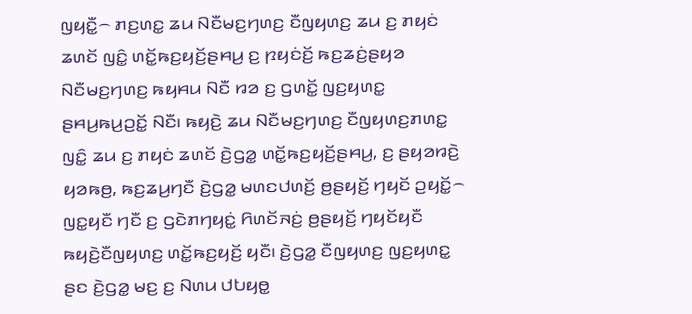ꤜꤟꤢꤪ꤭꤮ ꤊꤢ꤬ꤛꤢ꤭ ꤘꤣ ꤡꤢꤪꤗꤢ꤬ꤚꤛꤢ꤬ ꤢꤪꤜꤟꤛꤢ꤬ ꤘꤣ ꤢ꤬ ꤊꤟꤢꤦ ꤘꤛꤢꤩ ꤜꤢꤨ꤭ ꤛꤢꤩ꤭ꤒꤢ꤬ꤟꤢꤩ꤬ꤔꤌꤣ꤬ ꤢ꤬ ꤐꤟꤢꤦꤢꤩ꤬ ꤒꤢ꤬ꤘꤢꤦ꤬ꤔꤟꤤ ꤡꤢꤪꤗꤢ꤬ꤚꤛꤢ꤬ ꤒꤟꤌꤣ ꤡꤢꤪ ꤙꤤ ꤢ꤬ ꤞꤛꤢꤩ꤭ ꤜꤢ꤬ꤟꤛꤢ꤭ ꤔꤌꤣ꤬ꤒꤣ꤬ꤑꤢꤩ꤭ ꤡꤢꤪ꤯ ꤒꤟꤢꤧ꤬ ꤘꤣ ꤡꤢꤪꤗꤢ꤬ꤚꤛꤢ꤬ ꤢꤪꤜꤟꤛꤢ꤬ꤊꤛꤢ꤭ ꤜꤢꤨ꤭ ꤘꤣ ꤢ꤬ ꤊꤟꤢꤦ ꤘꤛꤢꤩ ꤢꤧ꤬ꤞꤤ꤭ ꤛꤢꤩ꤭ꤒꤢ꤬ꤟꤢꤩ꤬ꤔꤌꤣ꤬, ꤢ꤬ ꤔꤟꤤꤙꤢꤧ꤬ ꤟꤤꤒꤥ꤬, ꤒꤢ꤬ꤘꤣ꤬ꤚꤢꤪ ꤢꤧ꤬ꤞꤤ꤭ ꤗꤛꤢꤓꤛꤢꤩ꤬ ꤥ꤬ꤔꤟꤢꤩ꤬ ꤚꤟꤢꤩ ꤑꤟꤢꤩ꤭꤮ ꤜꤢ꤭ꤟꤢꤪ ꤚꤢꤪ ꤢ꤬ ꤞꤢꤧꤊꤚꤟꤢꤦ꤭ ꤖꤛꤢꤩꤏꤢꤦ꤬ ꤥ꤬ꤔꤟꤢꤩ꤬ ꤚꤟꤢꤩꤟꤢꤪ ꤒꤟꤢꤧ꤬ꤢꤪꤜꤟꤛꤢ꤬ ꤛꤢꤩ꤭ꤒꤢ꤬ꤟꤢꤩ꤬ ꤟꤢꤪ꤯ ꤢꤧ꤬ꤞꤤ꤭ ꤢꤪꤜꤟꤛꤢ꤬ ꤜꤢ꤬ꤟꤛꤢ꤭ ꤔꤢ ꤢꤧ꤬ꤞꤤ꤭ ꤗꤢ꤬ ꤢ꤬ ꤡꤛꤣ ꤓꤝꤟꤥ꤭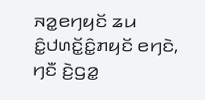ꤏꤤ꤭ꤕꤚꤟꤢꤩ ꤘꤣ ꤢꤨ꤭ꤓꤛꤢꤩ꤭ꤢꤨ꤭ꤊꤟꤢꤩ ꤕꤚꤢꤧ, ꤚꤢꤪ ꤢꤧ꤬ꤞꤤ꤭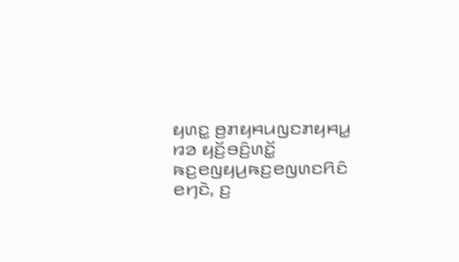ꤟꤛꤢ꤭ ꤥ꤬ꤊꤟꤌꤣꤜꤢꤊꤟꤌꤣ꤭ ꤙꤤ ꤟꤢꤩ꤬ꤋꤢꤨ꤬ꤛꤢꤩ꤭ ꤒꤢ꤬ꤕꤜꤟꤣ꤬ꤒꤢ꤬ꤕꤜꤛꤢꤖꤢꤨ ꤕꤚꤢꤧ, ꤢ꤬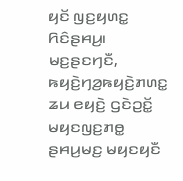ꤟꤢꤩ ꤜꤢ꤬ꤟꤛꤢ꤭ ꤖꤢꤨꤔꤌꤣ꤬꤯
ꤗꤢ꤬ꤔꤢꤚꤢꤪ, ꤒꤟꤢꤧ꤬ꤚꤤ꤬ꤒꤟꤢꤧ꤬ꤊꤛꤢ꤭ ꤘꤣ ꤕꤟꤢꤧ꤬ ꤞꤢꤧꤑꤢꤩ꤭ ꤗꤟꤢꤜꤢ꤬ꤊꤥ꤭ ꤔꤌꤣ꤬ꤗꤢ꤬ ꤗꤟꤢꤟꤢꤪ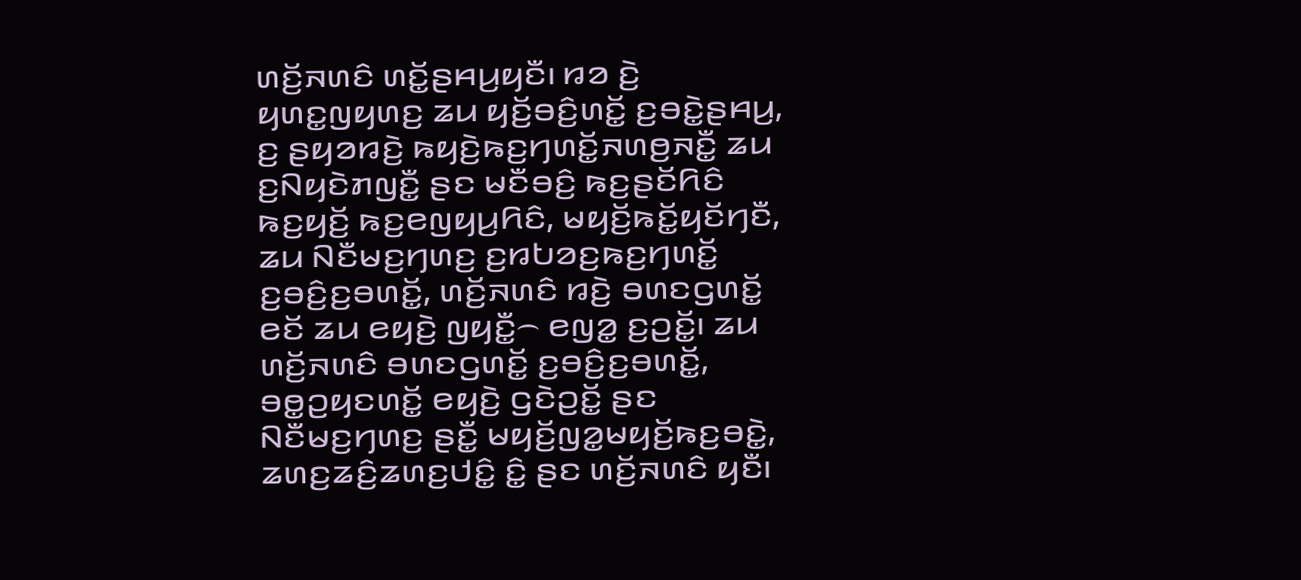ꤛꤢꤩ꤬ꤏꤛꤢꤨ ꤛꤢꤩ꤭ꤔꤌꤣ꤬ꤟꤢꤪ꤯ ꤙꤤ ꤢꤧ꤬ ꤟꤛꤢ꤭ꤜꤟꤛꤢ꤬ ꤘꤣ ꤟꤢꤩ꤬ꤋꤢꤨ꤬ꤛꤢꤩ꤭ ꤢ꤬ꤋꤢꤧ꤭ꤔꤌꤣ꤬, ꤢ꤬ ꤔꤟꤤꤙꤢꤧ꤬ ꤒꤟꤢꤧ꤬ꤒꤢ꤬ꤚꤛꤢꤩ꤭ꤏꤛꤥ꤬ꤏꤢꤪ꤭ ꤘꤣ ꤢ꤬ꤡꤟꤢꤧꤊꤜꤢꤪ꤭ ꤔꤢ ꤗꤢꤪꤋꤢꤨ꤬ ꤒꤢ꤬ꤔꤢꤩꤖꤢꤨ ꤒꤢ꤬ꤟꤢꤩ꤬ ꤒꤢ꤬ꤕꤜꤟꤣ꤬ꤖꤢꤨ, ꤗꤟꤢꤩ꤬ꤒꤢꤩ꤭ꤟꤢꤩꤚꤢꤪ, ꤘꤣ ꤡꤢꤪꤗꤢ꤬ꤚꤛꤢ꤬ ꤢ꤬ꤙꤝꤤꤢ꤬ꤒꤢ꤬ꤚꤛꤢꤩ꤭ ꤢ꤬ꤋꤢꤨ꤬ꤢ꤬ꤋꤛꤢꤩ꤭, ꤛꤢꤩ꤬ꤏꤛꤢꤨ ꤙꤢꤧ꤬ ꤋꤛꤢꤞꤛꤢꤩ꤭ ꤕꤢꤩ ꤘꤣ ꤕꤟꤢꤧ꤬ ꤜꤟꤢꤪ꤭꤮ ꤕꤜꤤ꤭ ꤢ꤬ꤑꤢꤩ꤭꤯ ꤘꤣ ꤛꤢꤩ꤬ꤏꤛꤢꤨ ꤋꤛꤢꤞꤛꤢꤩ꤭ ꤢ꤬ꤋꤢꤨ꤬ꤢ꤬ꤋꤛꤢꤩ꤭, ꤋꤥ꤭ꤑꤟꤢꤛꤢꤩ꤭ ꤕꤟꤢꤧ꤬ ꤞꤢꤧꤑꤢꤩ꤭ ꤔꤢ ꤡꤢꤪꤗꤢ꤬ꤚꤛꤢ꤬ ꤔꤢꤪ꤭ ꤗꤟꤢꤩ꤬ꤜꤤ꤭ꤗꤟꤢꤩ꤬ꤒꤢ꤬ꤋꤢꤧ꤭, ꤘꤛꤢ꤬ꤘꤢꤨ꤬ꤘꤛꤢ꤬ꤓꤢꤨ꤭ ꤢꤨ꤭ ꤔꤢ ꤛꤢꤩ꤬ꤏꤛꤢꤨ ꤟꤢꤪ꤯